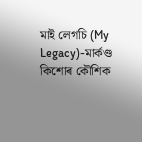মাই লেগচি (My Legacy)-মাৰ্কণ্ড কিশোৰ কৌশিক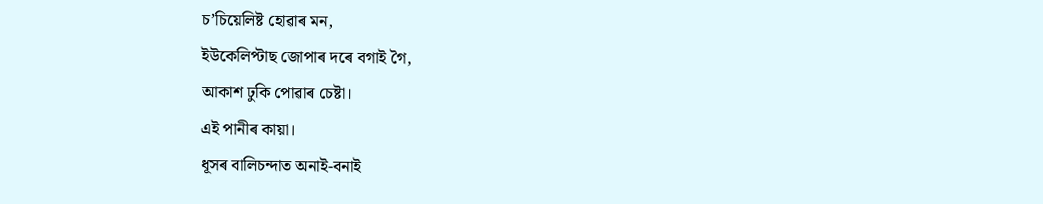চ’চিয়েলিষ্ট হোৱাৰ মন,
ইউকেলিপ্টাছ জোপাৰ দৰে বগাই গৈ,
আকাশ ঢুকি পোৱাৰ চেষ্টা।
এই পানীৰ কায়া।
ধূসৰ বালিচন্দাত অনাই-বনাই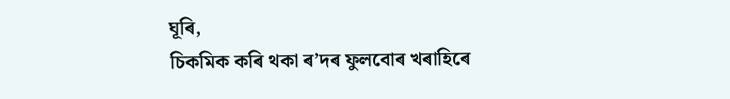ঘূৰি,
চিকমিক কৰি থকা ৰ’দৰ ফুলবোৰ খৰাহিৰে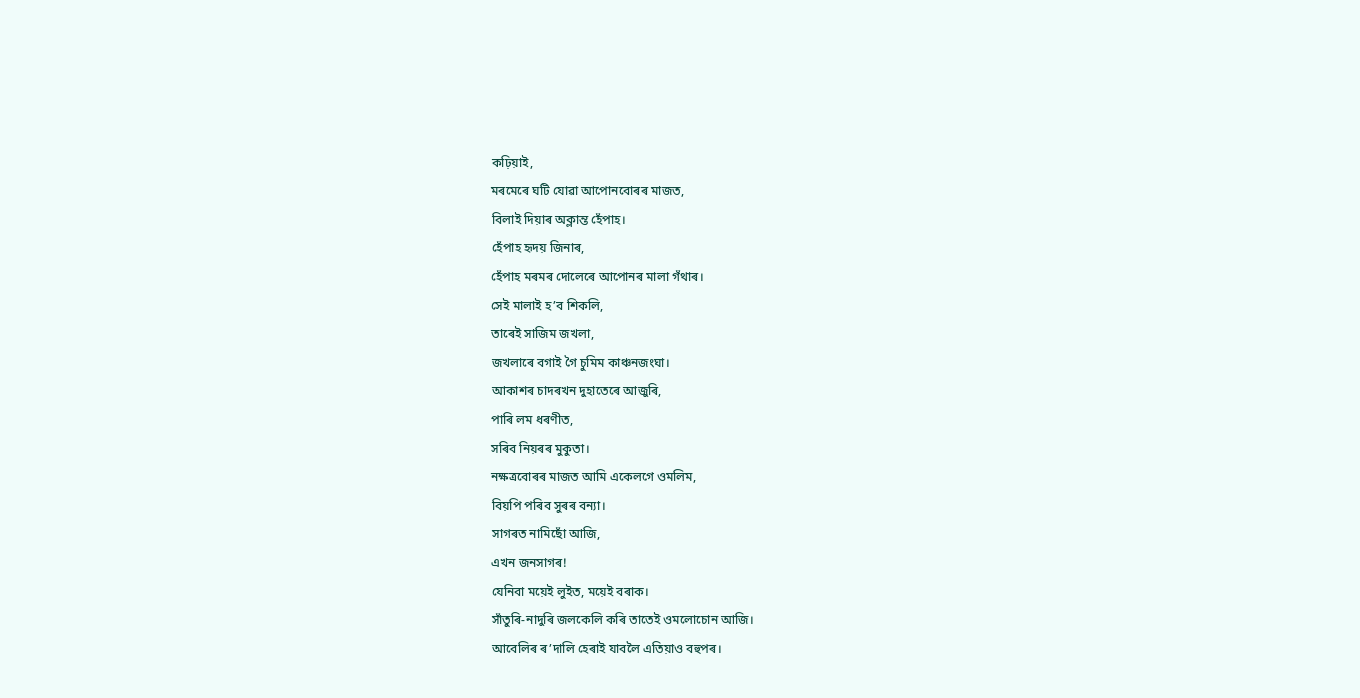কঢ়িয়াই,
মৰমেৰে ঘটি যোৱা আপোনবোৰৰ মাজত,
বিলাই দিয়াৰ অক্লান্ত হেঁপাহ।
হেঁপাহ হৃদয় জিনাৰ,
হেঁপাহ মৰমৰ দোলেৰে আপোনৰ মালা গঁথাৰ।
সেই মালাই হ’ব শিকলি,
তাৰেই সাজিম জখলা,
জখলাৰে বগাই গৈ চুমিম কাঞ্চনজংঘা।
আকাশৰ চাদৰখন দুহাতেৰে আজুৰি,
পাৰি লম ধৰণীত,
সৰিব নিয়ৰৰ মুকুতা।
নক্ষত্ৰবোৰৰ মাজত আমি একেলগে ওমলিম,
বিয়পি পৰিব সুৰৰ বন্যা।
সাগৰত নামিছোঁ আজি,
এখন জনসাগৰ!
যেনিবা ময়েই লুইত, ময়েই বৰাক।
সাঁতুৰি-নাদুৰি জলকেলি কৰি তাতেই ওমলোচোন আজি।
আবেলিৰ ৰ’দালি হেৰাই যাবলৈ এতিয়াও বহুপৰ।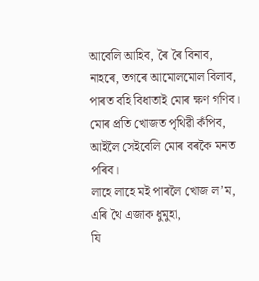আবেলি আহিব, ৰৈ ৰৈ বিনাব,
নাহৰে, তগৰে আমোলমোল বিলাব,
পাৰত বহি বিধাতাই মোৰ ক্ষণ গণিব।
মোৰ প্ৰতি খোজত পৃথিৱী কঁপিব,
আইলৈ সেইবেলি মোৰ বৰকৈ মনত পৰিব।
লাহে লাহে মই পাৰলৈ খোজ ল’ম,
এৰি থৈ এজাক ধুমুহা,
যি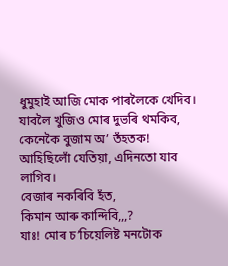ধুমুহাই আজি মোক পাৰলৈকে খেদিব।
যাবলৈ খুজিও মোৰ দুভৰি থমকিব,
কেনেকৈ বুজাম অ’ তঁহতক!
আহিছিলোঁ যেতিয়া, এদিনতো যাব লাগিব।
বেজাৰ নকৰিবি হঁত,
কিমান আৰু কান্দিবি,,,?
যাঃ! মোৰ চ’চিয়েলিষ্ট মনটোক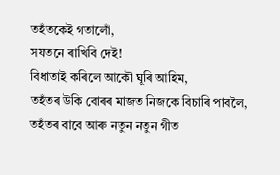তহঁতকেই গতালোঁ,
সযতনে ৰাখিবি দেই!
বিধাতাই কৰিলে আকৌ ঘূৰি আহিম,
তহঁতৰ উকি বোৰৰ মাজত নিজকে বিচাৰি পাবলৈ,
তহঁতৰ বাবে আৰু নতুন নতুন গীত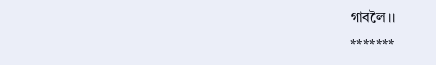গাবলৈ।।
*******